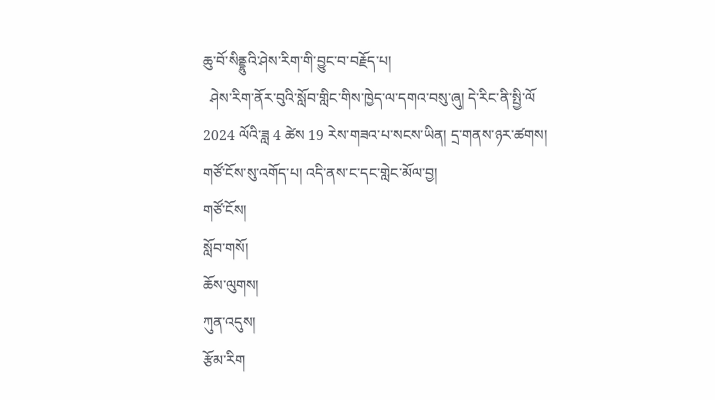ཆུ་བོ་སིནྡྷུའི་ཤེས་རིག་གི་བྱུང་བ་བརྗོད་པ།
  ཤེས་རིག་ནོར་བུའི་སློབ་གླིང་གིས་ཁྱེད་ལ་དགའ་བསུ་ཞུ། དེ་རིང་ནི་སྤྱི་ལོ 2024 ལོའི་ཟླ 4 ཚེས 19 རེས་གཟའ་པ་སངས་ཡིན། དྲ་གནས་ཉར་ཚགས།  གཙོ་ངོས་སུ་འགོད་པ། འདི་ནས་ང་དང་གླེང་མོལ་བྱ།
གཙོ་ངོས།
སློབ་གསོ།
ཆོས་ལུགས།
ཀུན་འདུས།
རྩོམ་རིག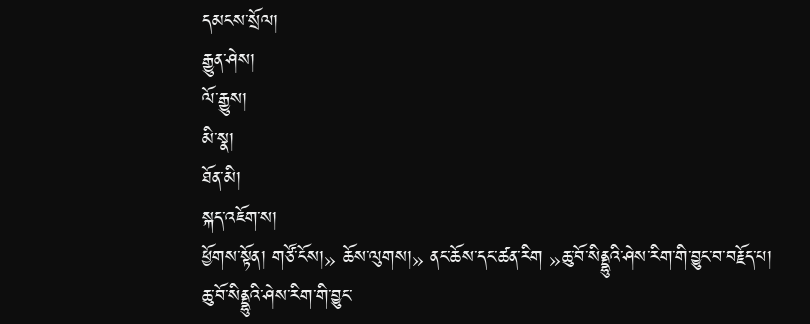དམངས་སྲོལ།
རྒྱུན་ཤེས།
ལོ་རྒྱུས།
མི་སྣ།
ཐོན་མི།
སྐད་འཇོག་ས།
ཕྱོགས་སྟོན། གཙོ་ངོས།» ཆོས་ལུགས།» ནང་ཆོས་དང་ཚན་རིག »ཆུ་བོ་སིནྡྷུའི་ཤེས་རིག་གི་བྱུང་བ་བརྗོད་པ།
ཆུ་བོ་སིནྡྷུའི་ཤེས་རིག་གི་བྱུང་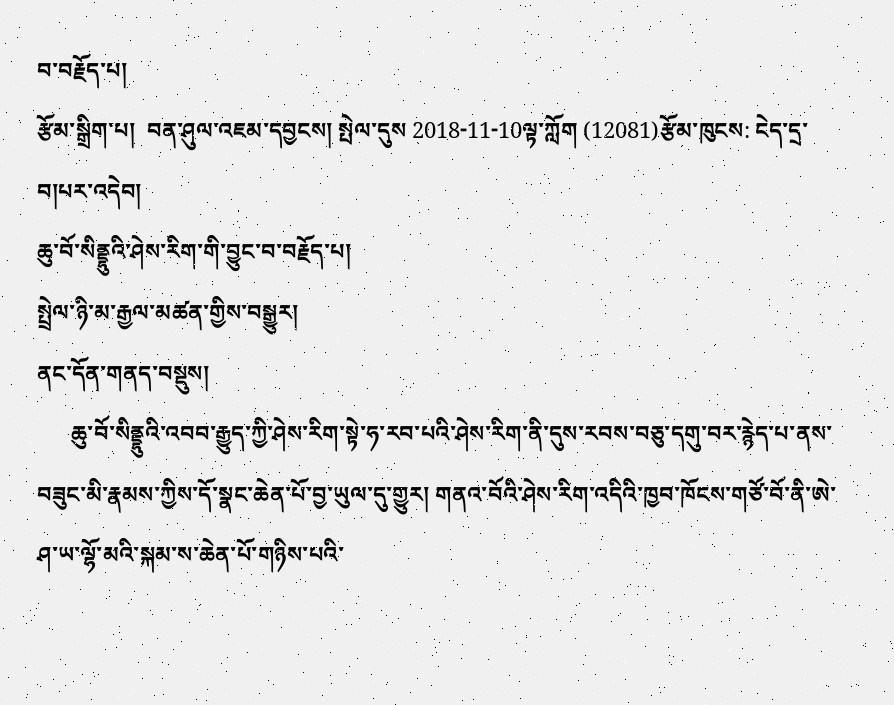བ་བརྗོད་པ།
རྩོམ་སྒྲིག་པ།  བན་ཤུལ་འཇམ་དབྱངས། སྤེལ་དུས 2018-11-10ལྟ་ཀློག (12081)རྩོམ་ཁུངས: ངེད་དྲ་བ།པར་འདེབ།
ཆུ་བོ་སིནྡྷུའི་ཤེས་རིག་གི་བྱུང་བ་བརྗོད་པ།
སྤྲེལ་ཉི་མ་རྒྱལ་མཚན་གྱིས་བསྒྱུར།
ནང་དོན་གནད་བསྡུས།
      ཆུ་བོ་སིནྡྷུའི་འབབ་རྒྱུད་ཀྱི་ཤེས་རིག་སྟེ་ཧ་རབ་པའི་ཤེས་རིག་ནི་དུས་རབས་བཅུ་དགུ་བར་རྙེད་པ་ནས་བཟུང་མི་རྣམས་ཀྱིས་དོ་སྣང་ཆེན་པོ་བྱ་ཡུལ་དུ་གྱུར། གནའ་བོའི་ཤེས་རིག་འདིའི་ཁྱབ་ཁོངས་གཙོ་བོ་ནི་ཨེ་ཤ་ཡ་ལྷོ་མའི་སྐམ་ས་ཆེན་པོ་གཉིས་པའི་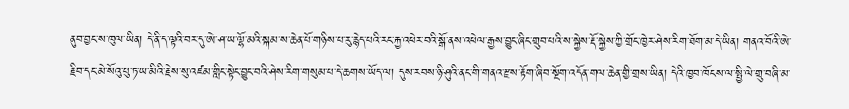ནུབ་བྱང་ས་ཁུལ་ཡིན། དེ་ནི་ད་ལྟའི་བར་དུ་ཨེ་ཤ་ཡ་ལྷོ་མའི་སྐམ་ས་ཆེན་པོ་གཉིས་པ་རུ་རྙེད་པའི་རང་རྐྱ་འཕེར་བའི་སྒོ་ནས་འཕེལ་རྒྱས་བྱུང་ཞིང་གྲུབ་པའི་ས་སྐྱེས་རྡོ་སྐྱེས་ཀྱི་གྲོང་ཁྱེར་ཤེས་རིག་ཐོག་མ་དེ་ཡིན། གནའ་བོའི་ཨེ་རྗིབ་དང་མེ་སོའུ་པུ་ཏ་ཡ་མིའི་རྗེས་སུ་འཛམ་གླིང་སྟེང་བྱུང་བའི་ཤེས་རིག་གསུམ་པ་དེ་ཆགས་ཡོད་ལ། དུས་རབས་ཉི་ཤུའི་ནང་གི་གནའ་རྫས་རྟོག་ཞིབ་སྔོག་འདོན་གལ་ཆེན་གྱི་གྲས་ཡིན། དེའི་ཁྱབ་ཁོངས་ལ་སྤྱི་ལེ་གྲུ་བཞི་མ་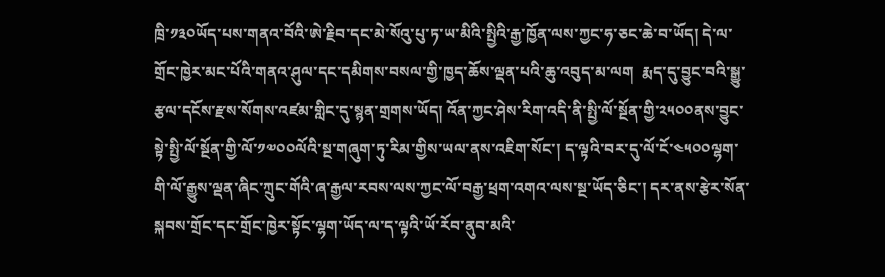ཁྲི་༡༣༠ཡོད་པས་གནའ་བོའི་ཨེ་རྗིབ་དང་མེ་སོའུ་པུ་ཏ་ཡ་མིའི་སྤྱིའི་རྒྱ་ཁྱོན་ལས་ཀྱང་ཧ་ཅང་ཆེ་བ་ཡོད། དེ་ལ་གྲོང་ཁྱེར་མང་པོའི་གནའ་ཤུལ་དང་དམིགས་བསལ་གྱི་ཁྱད་ཆོས་ལྡན་པའི་ཆུ་འབུད་མ་ལག  རྨད་དུ་བྱུང་བའི་སྒྱུ་རྩལ་དངོས་རྫས་སོགས་འཛམ་གླིང་དུ་སྙན་གྲགས་ཡོད། འོན་ཀྱང་ཤེས་རིག་འདི་ནི་སྤྱི་ལོ་སྔོན་གྱི་༢༥༠༠ནས་བྱུང་སྟེ་སྤྱི་ལོ་སྔོན་གྱི་ལོ་༡༧༠༠ལོའི་སྔ་གཞུག་ཏུ་རིམ་གྱིས་ཡལ་ནས་འཇིག་སོང་། ད་ལྟའི་བར་དུ་ལོ་ངོ་༤༥༠༠ལྷག་གི་ལོ་རྒྱུས་ལྡན་ཞིང་ཀྲུང་གོའི་ཞ་རྒྱལ་རབས་ལས་ཀྱང་ལོ་བརྒྱ་ཕྲག་འགའ་ལས་སྔ་ཡོད་ཅིང་། དར་ནས་རྩེར་སོན་སྐབས་གྲོང་དང་གྲོང་ཁྱེར་སྟོང་ལྷག་ཡོད་ལ་ད་ལྟའི་ཡོ་རོབ་ནུབ་མའི་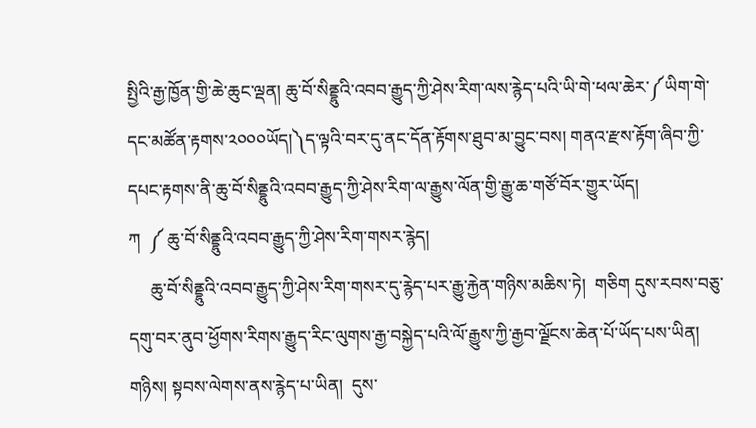སྤྱིའི་རྒྱ་ཁྱོན་གྱི་ཆེ་ཆུང་ལྡན། ཆུ་བོ་སིནྡྷུའི་འབབ་རྒྱུད་ཀྱི་ཤེས་རིག་ལས་རྙེད་པའི་ཡི་གེ་ཕལ་ཆེར་༼ཡིག་གེ་དང་མཚོན་རྟགས་༢༠༠༠ཡོད།༽ད་ལྟའི་བར་དུ་ནང་དོན་རྟོགས་ཐུབ་མ་བྱུང་བས། གནའ་རྫས་རྟོག་ཞིབ་ཀྱི་དཔང་རྟགས་ནི་ཆུ་བོ་སིནྡྷུའི་འབབ་རྒྱུད་ཀྱི་ཤེས་རིག་ལ་རྒྱུས་ལོན་གྱི་རྒྱུ་ཆ་གཙོ་བོར་གྱུར་ཡོད།
ཀ  ༼ ཆུ་བོ་སིནྡྷུའི་འབབ་རྒྱུད་ཀྱི་ཤེས་རིག་གསར་རྙེད།
     ཆུ་བོ་སིནྡྷུའི་འབབ་རྒྱུད་ཀྱི་ཤེས་རིག་གསར་དུ་རྙེད་པར་རྒྱུ་རྐྱེན་གཉིས་མཆིས་ཏེ།  གཅིག དུས་རབས་བཅུ་དགུ་བར་ནུབ་ཕྱོགས་རིགས་རྒྱུད་རིང་ལུགས་རྒྱ་བསྐྱེད་པའི་ལོ་རྒྱུས་ཀྱི་རྒྱབ་ལྗོངས་ཆེན་པོ་ཡོད་པས་ཡིན།   གཉིས། སྟབས་ལེགས་ནས་རྙེད་པ་ཡིན།  དུས་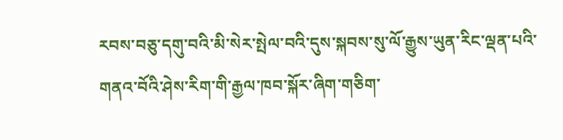རབས་བཅུ་དགུ་བའི་མི་སེར་སྤེལ་བའི་དུས་སྐབས་སུ་ལོ་རྒྱུས་ཡུན་རིང་ལྡན་པའི་གནའ་བོའི་ཤེས་རིག་གི་རྒྱལ་ཁབ་སྐོར་ཞིག་གཅིག་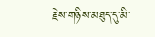རྗེས་གཉིས་མཐུད་དུ་མི་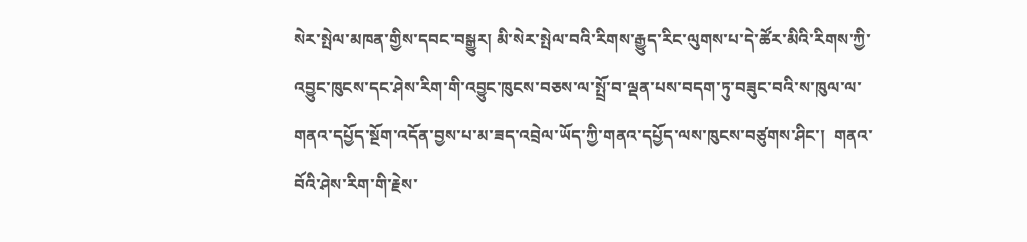སེར་སྤེལ་མཁན་གྱིས་དབང་བསྒྱུར། མི་སེར་སྤེལ་བའི་རིགས་རྒྱུད་རིང་ལུགས་པ་དེ་ཚོར་མིའི་རིགས་ཀྱི་འབྱུང་ཁུངས་དང་ཤེས་རིག་གི་འབྱུང་ཁུངས་བཅས་ལ་སྤྲོ་བ་ལྡན་པས་བདག་ཏུ་བཟུང་བའི་ས་ཁུལ་ལ་གནའ་དཔྱོད་སྔོག་འདོན་བྱས་པ་མ་ཟད་འབྲེལ་ཡོད་ཀྱི་གནའ་དཔྱོད་ལས་ཁུངས་བཙུགས་ཤིང་།  གནའ་བོའི་ཤེས་རིག་གི་རྗེས་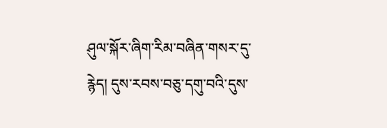ཤུལ་སྐོར་ཞིག་རིམ་བཞིན་གསར་དུ་རྙེད། དུས་རབས་བཅུ་དགུ་བའི་དུས་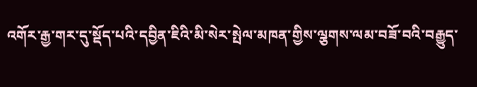འགོར་རྒྱ་གར་དུ་སྡོད་པའི་དབྱིན་ཇིའི་མི་སེར་སྤེལ་མཁན་གྱིས་ལྕགས་ལམ་བཟོ་བའི་བརྒྱུད་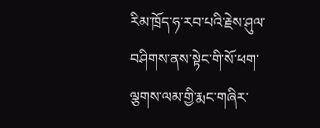རིམ་ཁྲོད་ཧ་རབ་པའི་རྗེས་ཤུལ་བཤིགས་ནས་སྟེང་གི་སོ་ཕག་ལྕགས་ལམ་གྱི་རྨང་གཞིར་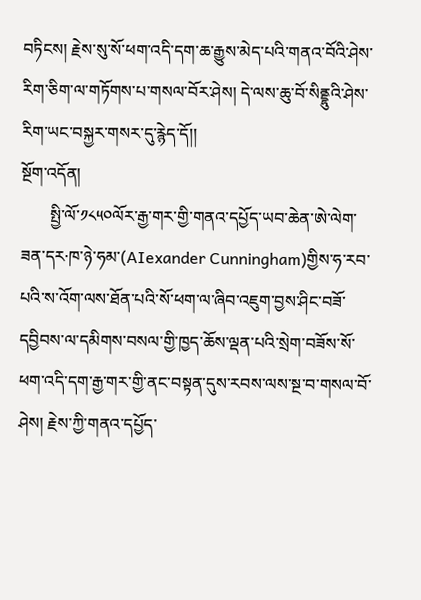བཏིངས། རྗེས་སུ་སོ་ཕག་འདི་དག་ཆ་རྒྱུས་མེད་པའི་གནའ་བོའི་ཤེས་རིག་ཅིག་ལ་གཏོགས་པ་གསལ་བོར་ཤེས། དེ་ལས་ཆུ་བོ་སིནྡྷུའི་ཤེས་རིག་ཡང་བསྐྱར་གསར་དུ་རྙེད་དོ།།
སྔོག་འདོན།
       སྤྱི་ལོ་༡༨༥༠ལོར་རྒྱ་གར་གྱི་གནའ་དཔྱོད་ཡབ་ཆེན་ཨེ་ལེག་ཟན་དར·ཁ་ཉེ་ཧམ་(AIexander Cunningham)གྱིས་ཧ་རབ་པའི་ས་འོག་ལས་ཐོན་པའི་སོ་ཕག་ལ་ཞིབ་འཇུག་བྱས་ཤིང་བཟོ་དབྱིབས་ལ་དམིགས་བསལ་གྱི་ཁྱད་ཆོས་ལྡན་པའི་སྲེག་བཟོས་སོ་ཕག་འདི་དག་རྒྱ་གར་གྱི་ནང་བསྟན་དུས་རབས་ལས་སྔ་བ་གསལ་བོ་ཤེས། རྗེས་ཀྱི་གནའ་དཔྱོད་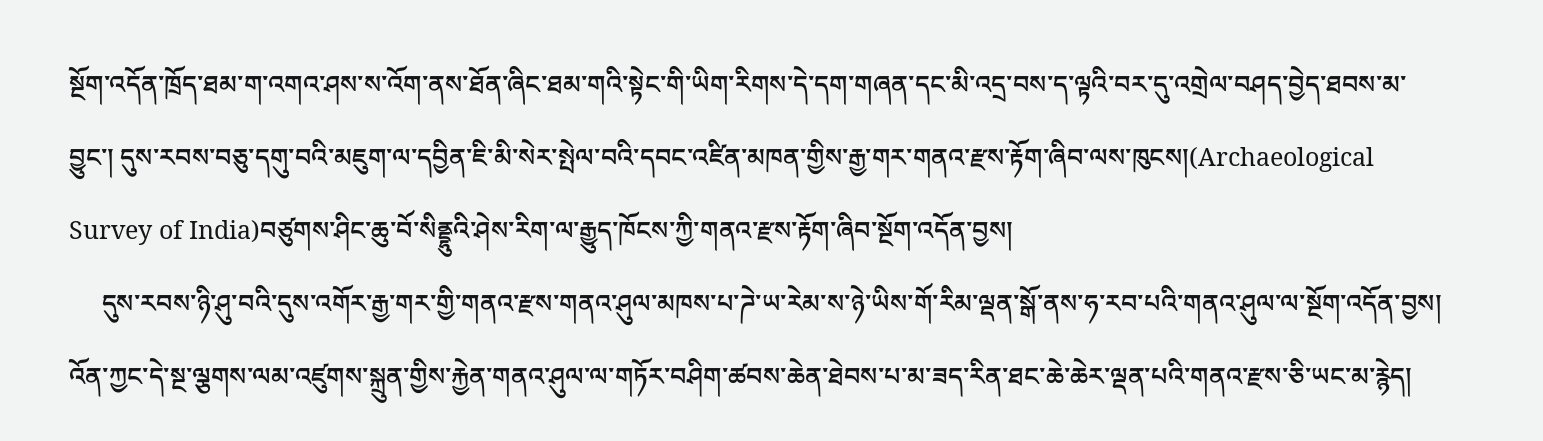སྔོག་འདོན་ཁྲོད་ཐམ་ག་འགའ་ཤས་ས་འོག་ནས་ཐོན་ཞིང་ཐམ་གའི་སྟེང་གི་ཡིག་རིགས་དེ་དག་གཞན་དང་མི་འདྲ་བས་ད་ལྟའི་བར་དུ་འགྲེལ་བཤད་བྱེད་ཐབས་མ་བྱུང་། དུས་རབས་བཅུ་དགུ་བའི་མཇུག་ལ་དབྱིན་ཇི་མི་སེར་སྤེལ་བའི་དབང་འཛིན་མཁན་གྱིས་རྒྱ་གར་གནའ་རྫས་རྟོག་ཞིབ་ལས་ཁུངས།(Archaeological Survey of India)བཙུགས་ཤིང་ཆུ་བོ་སིནྡྷུའི་ཤེས་རིག་ལ་རྒྱུད་ཁོངས་ཀྱི་གནའ་རྫས་རྟོག་ཞིབ་སྔོག་འདོན་བྱས།
     དུས་རབས་ཉི་ཤུ་བའི་དུས་འགོར་རྒྱ་གར་གྱི་གནའ་རྫས་གནའ་ཤུལ་མཁས་པ་ཌེ་ཡ་རེམ་ས་ཉེ་ཡིས་གོ་རིམ་ལྡན་སྒོ་ནས་ཧ་རབ་པའི་གནའ་ཤུལ་ལ་སྔོག་འདོན་བྱས། འོན་ཀྱང་དེ་སྔ་ལྕགས་ལམ་འཛུགས་སྐྲུན་གྱིས་རྐྱེན་གནའ་ཤུལ་ལ་གཏོར་བཤིག་ཚབས་ཆེན་ཐེབས་པ་མ་ཟད་རིན་ཐང་ཆེ་ཆེར་ལྡན་པའི་གནའ་རྫས་ཅི་ཡང་མ་རྙེད།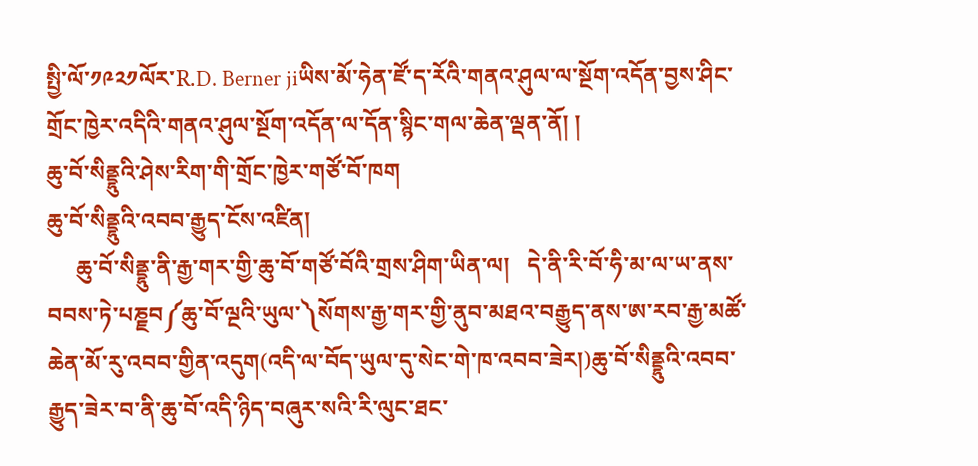སྤྱི་ལོ་༡༩༢༡ལོར་R.D. Berner jiཡིས་མོ་ཧེན་ཛོ་ད་རོའི་གནའ་ཤུལ་ལ་སྔོག་འདོན་བྱས་ཤིང་གྲོང་ཁྱེར་འདིའི་གནའ་ཤུལ་སྔོག་འདོན་ལ་དོན་སྙིང་གལ་ཆེན་ལྡན་ནོ། །
ཆུ་བོ་སིནྡྷུའི་ཤེས་རིག་གི་གྲོང་ཁྱེར་གཙོ་བོ་ཁག
ཆུ་བོ་སིནྡྷུའི་འབབ་རྒྱུད་ངོས་འཛིན།
     ཆུ་བོ་སིནྡྷུ་ནི་རྒྱ་གར་གྱི་ཆུ་བོ་གཙོ་བོའི་གྲས་ཤིག་ཡིན་ལ།   དེ་ནི་རི་བོ་ཧི་མ་ལ་ཡ་ནས་བབས་ཏེ་པཎྗབ༼ཆུ་བོ་ལྔའི་ཡུལ་༽སོགས་རྒྱ་གར་གྱི་ནུབ་མཐའ་བརྒྱུད་ནས་ཨ་རབ་རྒྱ་མཚོ་ཆེན་མོ་རུ་འབབ་གྱིན་འདུག(འདི་ལ་བོད་ཡུལ་དུ་སེང་གེ་ཁ་འབབ་ཟེར།)ཆུ་བོ་སིནྡྷུའི་འབབ་རྒྱུད་ཟེར་བ་ནི་ཆུ་བོ་འདི་ཉིད་བཞུར་སའི་རི་ལུང་ཐང་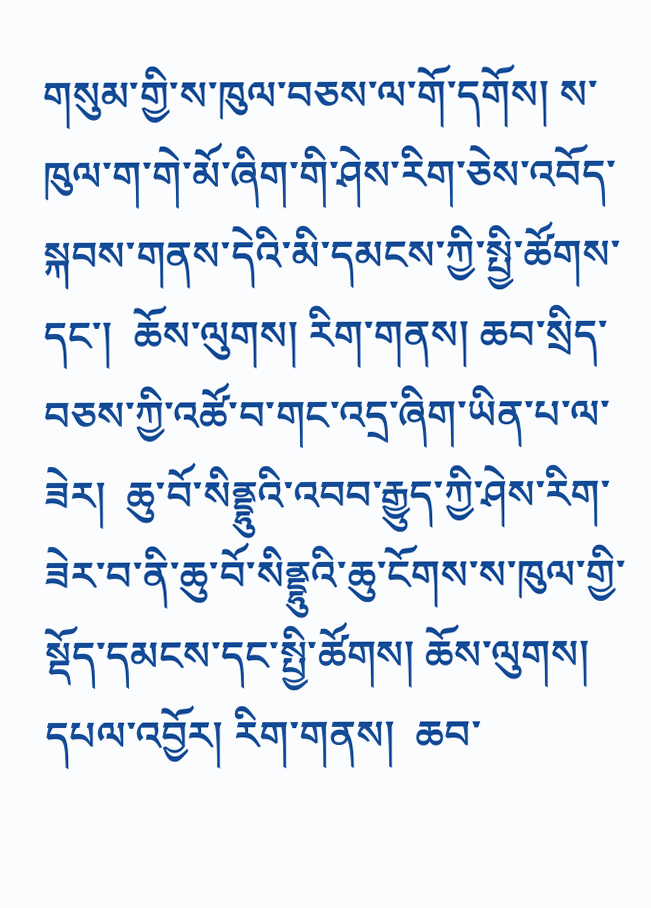གསུམ་གྱི་ས་ཁུལ་བཅས་ལ་གོ་དགོས། ས་ཁུལ་ག་གེ་མོ་ཞིག་གི་ཤེས་རིག་ཅེས་འབོད་སྐབས་གནས་དེའི་མི་དམངས་ཀྱི་སྤྱི་ཚོགས་དང་།  ཆོས་ལུགས། རིག་གནས། ཆབ་སྲིད་བཅས་ཀྱི་འཚོ་བ་གང་འདྲ་ཞིག་ཡིན་པ་ལ་ཟེར།  ཆུ་བོ་སིནྡྷུའི་འབབ་རྒྱུད་ཀྱི་ཤེས་རིག་ཟེར་བ་ནི་ཆུ་བོ་སིནྡྷུའི་ཆུ་ངོགས་ས་ཁུལ་གྱི་སྡོད་དམངས་དང་སྤྱི་ཚོགས། ཆོས་ལུགས། དཔལ་འབྱོར། རིག་གནས།  ཆབ་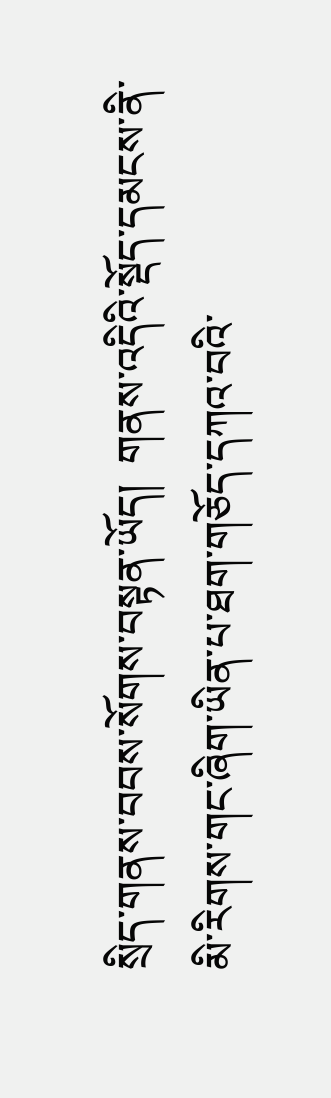སྲིད་གནས་བབས་སོགས་བསྟན་ཡོད།  གནས་འདིའི་སྡོད་དམངས་ནི་མི་རིགས་གང་ཞིག་ཡིན་པ་ཐག་གཅོད་དཀའ་བའི་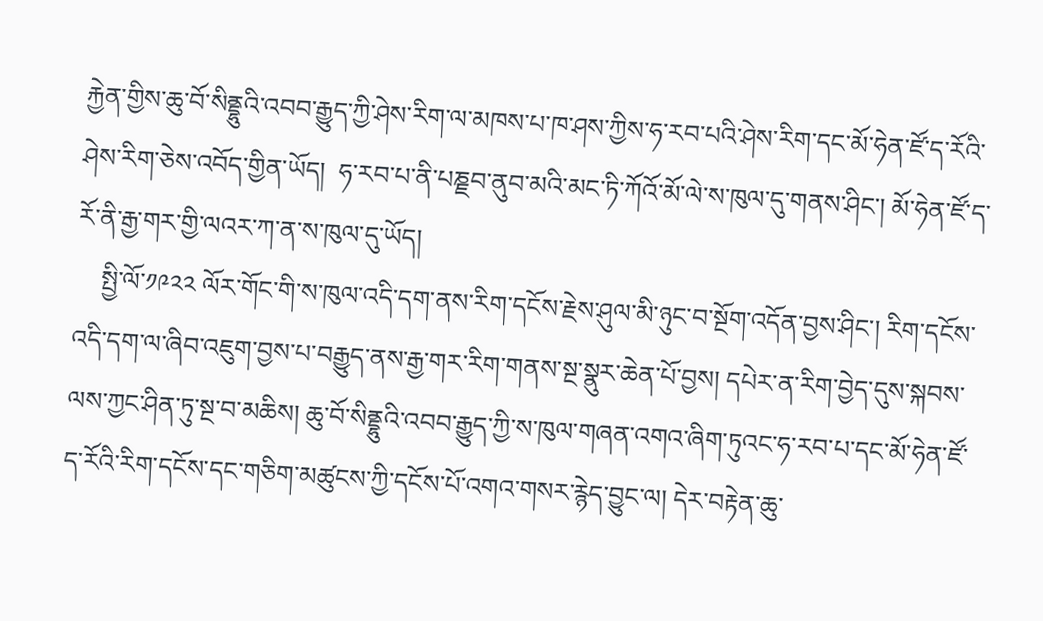རྐྱེན་གྱིས་ཆུ་བོ་སིནྡྷུའི་འབབ་རྒྱུད་ཀྱི་ཤེས་རིག་ལ་མཁས་པ་ཁ་ཤས་ཀྱིས་ཧ་རབ་པའི་ཤེས་རིག་དང་མོ་ཧེན་ཛོ་ད་རོའི་ཤེས་རིག་ཅེས་འབོད་གྱིན་ཡོད།  ཧ་རབ་པ་ནི་པཎྗབ་ནུབ་མའི་མང་ཏི་ཀོའོ་མོ་ལེ་ས་ཁུལ་དུ་གནས་ཤིང་། མོ་ཧེན་ཛོ་ད་རོ་ནི་རྒྱ་གར་གྱི་ལའར་ཀ་ན་ས་ཁུལ་དུ་ཡོད།
    སྤྱི་ལོ་༡༩༢༢ ལོར་གོང་གི་ས་ཁུལ་འདི་དག་ནས་རིག་དངོས་རྗེས་ཤུལ་མི་ཉུང་བ་སྔོག་འདོན་བྱས་ཤིང་། རིག་དངོས་འདི་དག་ལ་ཞིབ་འཇུག་བྱས་པ་བརྒྱུད་ནས་རྒྱ་གར་རིག་གནས་སྔ་སྣུར་ཆེན་པོ་བྱས། དཔེར་ན་རིག་བྱེད་དུས་སྐབས་ལས་ཀྱང་ཤིན་ཏུ་སྔ་བ་མཆིས། ཆུ་བོ་སིནྡྷུའི་འབབ་རྒྱུད་ཀྱི་ས་ཁུལ་གཞན་འགའ་ཞིག་ཏུའང་ཧ་རབ་པ་དང་མོ་ཧེན་ཛོ་ད་རོའི་རིག་དངོས་དང་གཅིག་མཚུངས་ཀྱི་དངོས་པོ་འགའ་གསར་རྙེད་བྱུང་ལ། དེར་བརྟེན་ཆུ་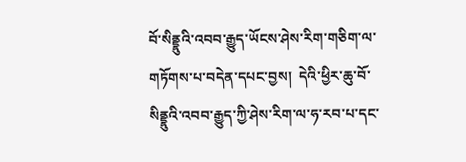བོ་སིནྡྷུའི་འབབ་རྒྱུད་ཡོངས་ཤེས་རིག་གཅིག་ལ་གཏོགས་པ་བདེན་དཔང་བྱས།  དེའི་ཕྱིར་ཆུ་བོ་སིནྡྷུའི་འབབ་རྒྱུད་ཀྱི་ཤེས་རིག་ལ་ཧ་རབ་པ་དང་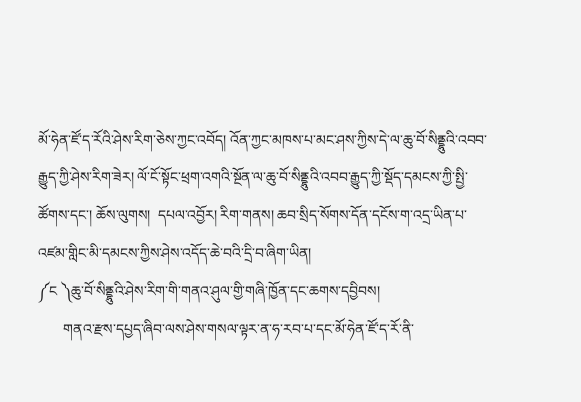མོ་ཧེན་ཛོ་ད་རོའི་ཤེས་རིག་ཅེས་ཀྱང་འབོད། འོན་ཀྱང་མཁས་པ་མང་ཤས་ཀྱིས་དེ་ལ་ཆུ་བོ་སིནྡྷུའི་འབབ་རྒྱུད་ཀྱི་ཤེས་རིག་ཟེར། ལོ་ངོ་སྟོང་ཕྲག་འགའི་སྔོན་ལ་ཆུ་བོ་སིནྡྷུའི་འབབ་རྒྱུད་ཀྱི་སྡོད་དམངས་ཀྱི་སྤྱི་ཚོགས་དང་། ཆོས་ལུགས།  དཔལ་འབྱོར། རིག་གནས། ཆབ་སྲིད་སོགས་དོན་དངོས་ག་འདྲ་ཡིན་པ་འཛམ་གླིང་མི་དམངས་ཀྱིས་ཤེས་འདོད་ཆེ་བའི་དྲི་བ་ཞིག་ཡིན།
༼ང ༽ཆུ་བོ་སིནྡྷུའི་ཤེས་རིག་གི་གནའ་ཤུལ་གྱི་གཞི་ཁྱོན་དང་ཆགས་དབྱིབས།
       གནའ་རྫས་དཔྱད་ཞིབ་ལས་ཤེས་གསལ་ལྟར་ན་ཧ་རབ་པ་དང་མོ་ཧེན་ཛོ་ད་རོ་ནི་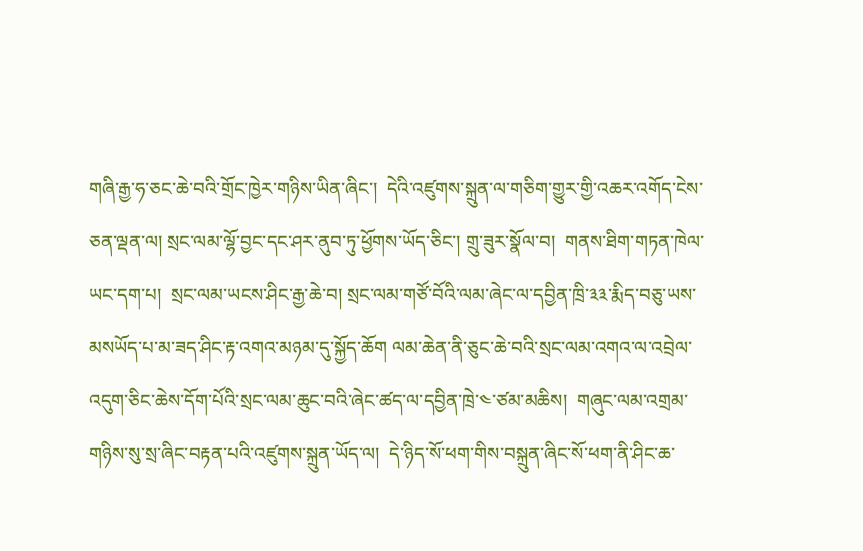གཞི་རྒྱ་ཧ་ཅང་ཆེ་བའི་གྲོང་ཁྱེར་གཉིས་ཡིན་ཞིང་།  དེའི་འཛུགས་སྐྲུན་ལ་གཅིག་གྱུར་གྱི་འཆར་འགོད་ངེས་ཅན་ལྡན་ལ། སྲང་ལམ་ལྷོ་བྱང་དང་ཤར་ནུབ་ཏུ་ཕྱོགས་ཡོད་ཅིང་། གྲུ་ཟུར་སྣོལ་བ།  གནས་ཐིག་གཏན་ཁེལ་ཡང་དག་པ།  སྲང་ལམ་ཡངས་ཤིང་རྒྱ་ཆེ་བ། སྲང་ལམ་གཙོ་བོའི་ལམ་ཞེང་ལ་དབྱིན་ཁྲི་༣༣་རྨིད་བཅུ་ཡས་མསཡོད་པ་མ་ཟད་ཤིང་རྟ་འགའ་མཉམ་དུ་སྐྱོད་ཆོག ལམ་ཆེན་ནི་ཅུང་ཆེ་བའི་སྲང་ལམ་འགའ་ལ་འབྲེལ་འདུག་ཅིང་ཆེས་དོག་པོའི་སྲང་ལམ་ཆུང་བའི་ཞེང་ཚད་ལ་དབྱིན་ཁྲེ་༤་ཙམ་མཆིས།  གཞུང་ལམ་འགྲམ་གཉིས་སུ་སྲ་ཞིང་བརྟན་པའི་འཛུགས་སྐྲུན་ཡོད་ལ།  དེ་ཉིད་སོ་ཕག་གིས་བསྐྲུན་ཞིང་སོ་ཕག་ནི་ཤིང་ཆ་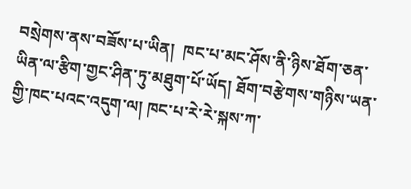བསྲེགས་ནས་བཟོས་པ་ཡིན།  ཁང་པ་མང་ཤོས་ནི་ཉིས་ཐོག་ཅན་ཡིན་ལ་རྩིག་གྱང་ཤིན་ཏུ་མཐུག་པོ་ཡོད། ཐོག་བརྩེགས་གཉིས་ཡན་གྱི་ཁང་པའང་འདུག་ལ། ཁང་པ་རེ་རེ་སྐས་ཀ་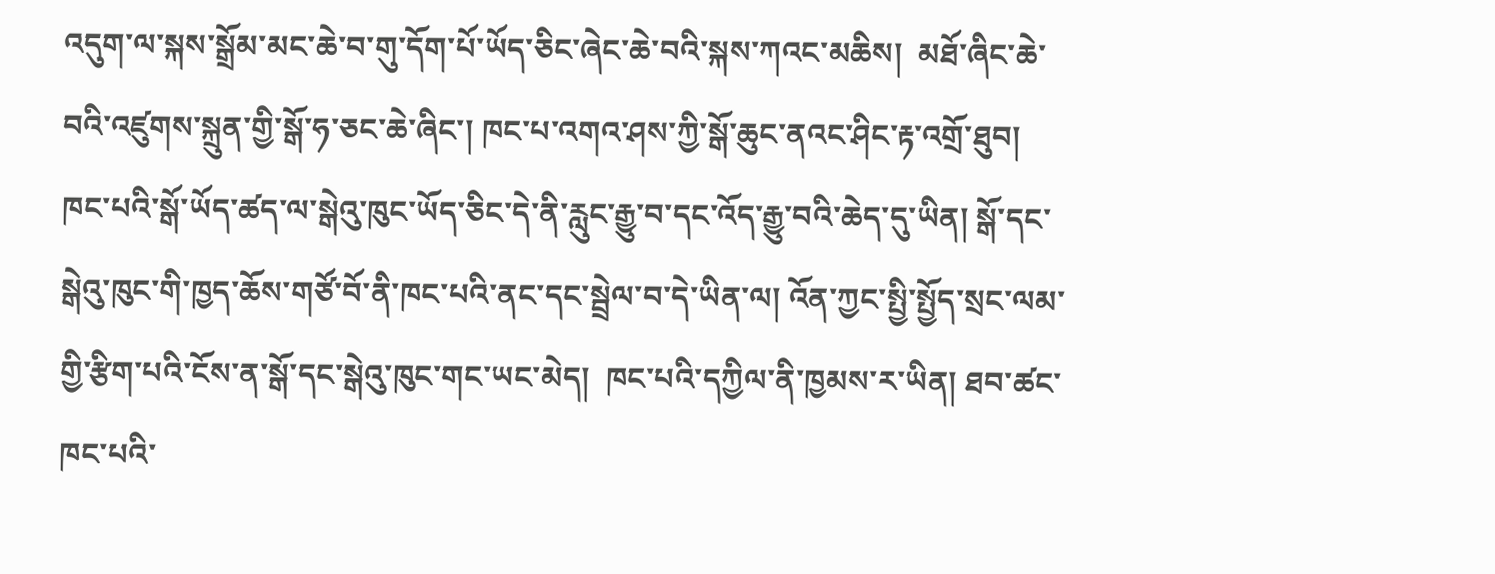འདུག་ལ་སྐས་སྒྲོམ་མང་ཆེ་བ་གུ་དོག་པོ་ཡོད་ཅིང་ཞེང་ཆེ་བའི་སྐས་ཀའང་མཆིས།  མཐོ་ཞིང་ཆེ་བའི་འཛུགས་སྐྲུན་གྱི་སྒོ་ཧ་ཅང་ཆེ་ཞིང་། ཁང་པ་འགའ་ཤས་ཀྱི་སྒོ་ཆུང་ནའང་ཤིང་རྟ་འགྲོ་ཐུབ། ཁང་པའི་སྒོ་ཡོད་ཚད་ལ་སྒེའུ་ཁུང་ཡོད་ཅིང་དེ་ནི་རླུང་རྒྱུ་བ་དང་འོད་རྒྱུ་བའི་ཆེད་དུ་ཡིན། སྒོ་དང་སྒེའུ་ཁུང་གི་ཁྱད་ཆོས་གཙོ་བོ་ནི་ཁང་པའི་ནང་དང་སྦྲེལ་བ་དེ་ཡིན་ལ། འོན་ཀྱང་སྤྱི་སྤྱོད་སྲང་ལམ་གྱི་རྩིག་པའི་ངོས་ན་སྒོ་དང་སྒེའུ་ཁུང་གང་ཡང་མེད།  ཁང་པའི་དཀྱིལ་ནི་ཁྱམས་ར་ཡིན། ཐབ་ཚང་ཁང་པའི་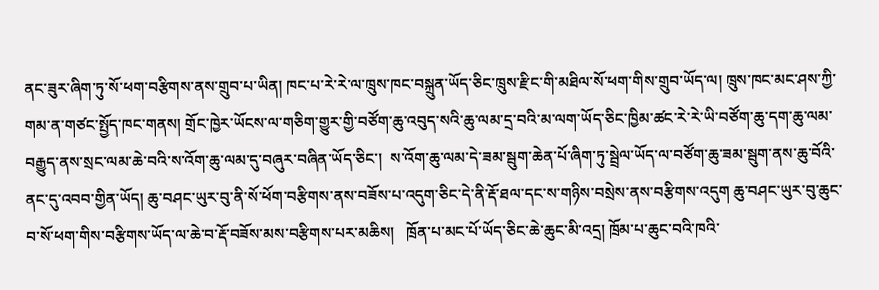ནང་ཟུར་ཞིག་ཏུ་སོ་ཕག་བརྩིགས་ནས་གྲུབ་པ་ཡིན། ཁང་པ་རེ་རེ་ལ་ཁྲུས་ཁང་བསྐྲུན་ཡོད་ཅིང་ཁྲུས་རྫིང་གི་མཐིལ་སོ་ཕག་གིས་གྲུབ་ཡོད་ལ། ཁྲུས་ཁང་མང་ཤས་ཀྱི་གམ་ན་གཙང་སྤྱོད་ཁང་གནས། གྲོང་ཁྱེར་ཡོངས་ལ་གཅིག་གྱུར་གྱི་བཙོག་ཆུ་འབུད་སའི་ཆུ་ལམ་དྲ་བའི་མ་ལག་ཡོད་ཅིང་ཁྱིམ་ཚང་རེ་རེ་ཡི་བཙོག་ཆུ་དག་ཆུ་ལམ་བརྒྱུད་ནས་སྲང་ལམ་ཆེ་བའི་ས་འོག་ཆུ་ལམ་དུ་བཞུར་བཞིན་ཡོད་ཅིང་།  ས་འོག་ཆུ་ལམ་དེ་ཟམ་སྦུག་ཆེན་པོ་ཞིག་ཏུ་སྦྲེལ་ཡོད་ལ་བཙོག་ཆུ་ཟམ་སྦུག་ནས་ཆུ་བོའི་ནང་དུ་འབབ་གྱིན་ཡོད། ཆུ་བཤང་ཡུར་བུ་ནི་སོ་ཕོག་བརྩིགས་ནས་བཟོས་པ་འདུག་ཅིང་དེ་ནི་རྡོ་ཐལ་དང་ས་གཉིས་བསྲེས་ནས་བརྩིགས་འདུག ཆུ་བཤང་ཡུར་བུ་ཆུང་བ་སོ་ཕག་གིས་བརྩིགས་ཡོད་ལ་ཆེ་བ་རྡོ་བཟོས་མས་བརྩིགས་པར་མཆིས།   ཁྲོན་པ་མང་པོ་ཡོད་ཅིང་ཆེ་ཆུང་མི་འདྲ། ཁྲོམ་པ་ཆུང་བའི་ཁའི་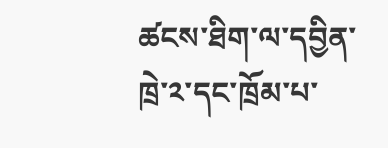ཚངས་ཐིག་ལ་དབྱིན་ཁྲེ་༢་དང་ཁྲོམ་པ་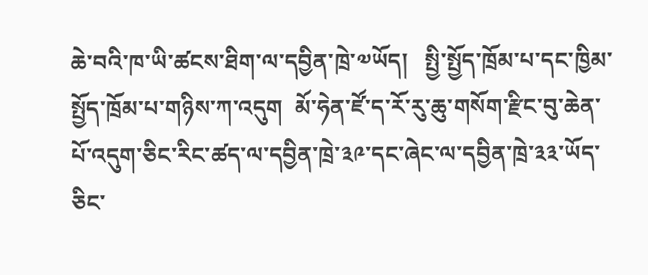ཆེ་བའི་ཁ་ཡི་ཚངས་ཐིག་ལ་དབྱིན་ཁྲེ་༧ཡོད།   སྤྱི་སྤྱོད་ཁྲོམ་པ་དང་ཁྱིམ་སྤྱོད་ཁྲོམ་པ་གཉིས་ཀ་འདུག  མོ་ཧེན་ཛོ་ད་རོ་རུ་ཆུ་གསོག་རྫིང་བུ་ཆེན་པོ་འདུག་ཅིང་རིང་ཚད་ལ་དབྱིན་ཁྲེ་༣༩་དང་ཞེང་ལ་དབྱིན་ཁྲེ་༣༣་ཡོད་ཅིང་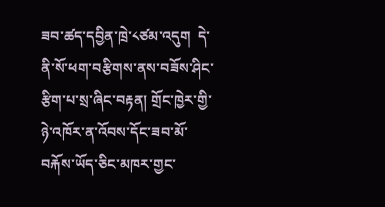ཟབ་ཚད་དབྱིན་ཁྲེ་༨ཙམ་འདུག  དེ་ནི་སོ་ཕག་བརྩིགས་ནས་བཟོས་ཤིང་རྩིག་པ་སྲ་ཞིང་བརྟན། གྲོང་ཁྱེར་གྱི་ཉེ་འཁོར་ན་འོབས་དོང་ཟབ་མོ་བརྐོས་ཡོད་ཅིང་མཁར་གྱང་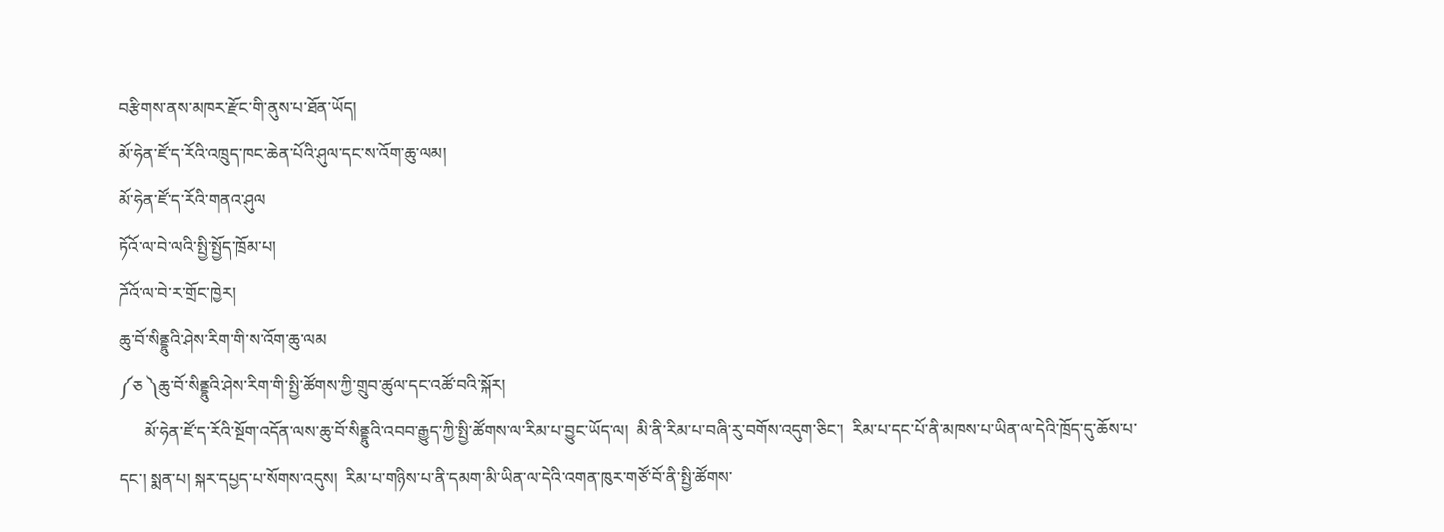བརྩིགས་ནས་མཁར་རྫོང་གི་ནུས་པ་ཐོན་ཡོད།
མོ་ཧེན་ཛོ་ད་རོའི་འཁྲུད་ཁང་ཆེན་པོའི་ཤུལ་དང་ས་འོག་ཆུ་ལམ།
མོ་ཧེན་ཛོ་ད་རོའི་གནའ་ཤུལ
ཏོའོ་ལ་བེ་ལའི་སྤྱི་སྤྱོད་ཁྲོམ་པ།
ཌོའོ་ལ་བེ་ར་གྲོང་ཁྱེར།
ཆུ་བོ་སིནྡྷུའི་ཤེས་རིག་གི་ས་འོག་ཆུ་ལམ
༼ཅ ༽ཆུ་བོ་སིནྡྷུའི་ཤེས་རིག་གི་སྤྱི་ཚོགས་ཀྱི་གྲུབ་ཚུལ་དང་འཚོ་བའི་སྐོར།
      མོ་ཧེན་ཛོ་ད་རོའི་སྔོག་འདོན་ལས་ཆུ་བོ་སིནྡྷུའི་འབབ་རྒྱུད་ཀྱི་སྤྱི་ཚོགས་ལ་རིམ་པ་བྱུང་ཡོད་ལ།  མི་ནི་རིམ་པ་བཞི་རུ་བགོས་འདུག་ཅིང་།  རིམ་པ་དང་པོ་ནི་མཁས་པ་ཡིན་ལ་དེའི་ཁྲོད་དུ་ཆོས་པ་དང་། སྨན་པ། སྐར་དཔྱད་པ་སོགས་འདུས།  རིམ་པ་གཉིས་པ་ནི་དམག་མི་ཡིན་ལ་དེའི་འགན་ཁུར་གཙོ་བོ་ནི་སྤྱི་ཚོགས་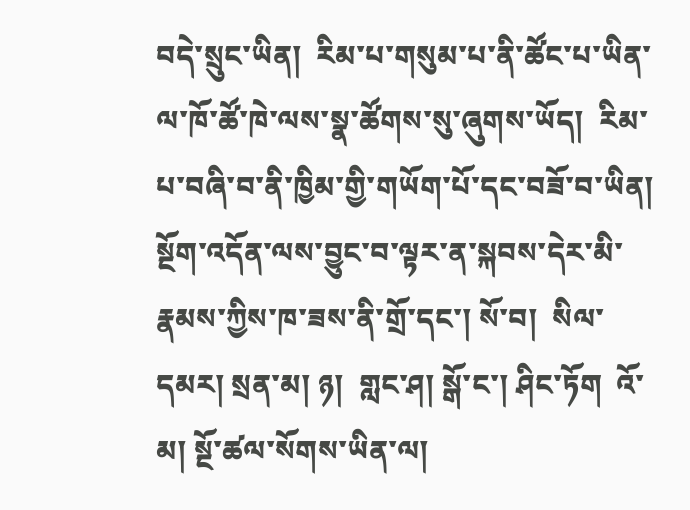བདེ་སྲུང་ཡིན།  རིམ་པ་གསུམ་པ་ནི་ཚོང་པ་ཡིན་ལ་ཁོ་ཚོ་ཁེ་ལས་སྣ་ཚོགས་སུ་ཞུགས་ཡོད།  རིམ་པ་བཞི་བ་ནི་ཁྱིམ་གྱི་གཡོག་པོ་དང་བཟོ་བ་ཡིན། སྔོག་འདོན་ལས་བྱུང་བ་ལྟར་ན་སྐབས་དེར་མི་རྣམས་ཀྱིས་ཁ་ཟས་ནི་གྲོ་དང་། སོ་བ།  སིལ་དམར། སྲན་མ། ཉ།  གླང་ཤ། སྒོ་ང་། ཤིང་ཏོག  འོ་མ། སྔོ་ཚལ་སོགས་ཡིན་ལ།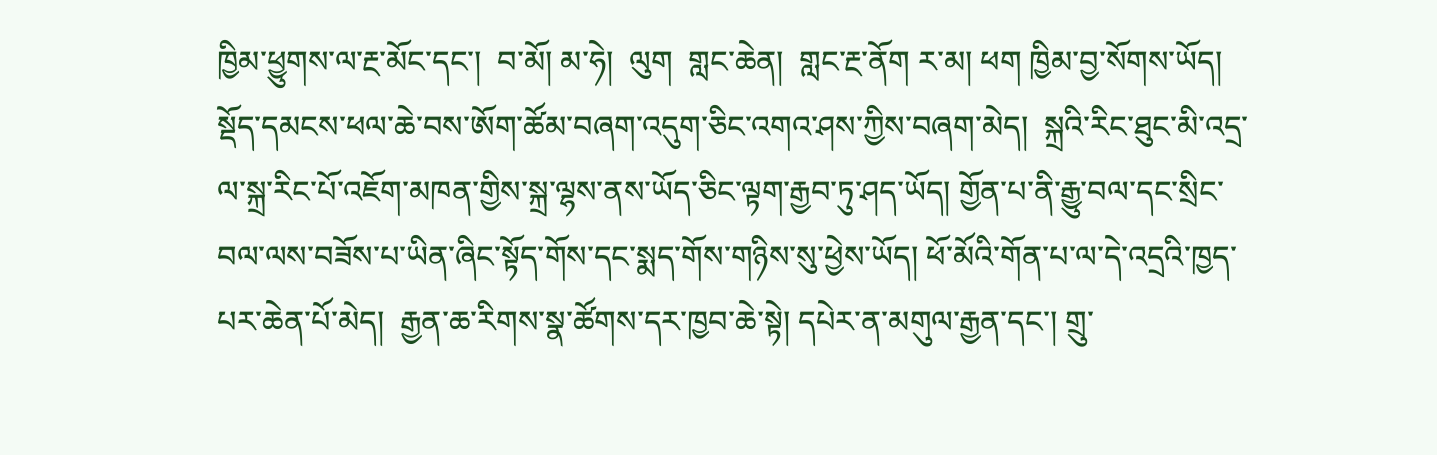ཁྱིམ་ཕྱུགས་ལ་རྔ་མོང་དང་།  བ་མོ། མ་ཧེ།  ལུག  གླང་ཆེན།  གླང་རྔ་ནོག ར་མ། ཕག ཁྱིམ་བྱ་སོགས་ཡོད།  སྡོད་དམངས་ཕལ་ཆེ་བས་ཨོག་ཚོམ་བཞག་འདུག་ཅིང་འགའ་ཤས་ཀྱིས་བཞག་མེད།  སྐྲའི་རིང་ཐུང་མི་འདྲ་ལ་སྐྲ་རིང་པོ་འཇོག་མཁན་གྱིས་སྐྲ་ལྷས་ནས་ཡོད་ཅིང་ལྟག་རྒྱབ་ཏུ་ཤད་ཡོད། གྱོན་པ་ནི་རྒྱུ་བལ་དང་སྲིང་བལ་ལས་བཟོས་པ་ཡིན་ཞིང་སྟོད་གོས་དང་སྨད་གོས་གཉིས་སུ་ཕྱེས་ཡོད། ཕོ་མོའི་གོན་པ་ལ་དེ་འདྲའི་ཁྱད་པར་ཆེན་པོ་མེད།  རྒྱན་ཆ་རིགས་སྣ་ཚོགས་དར་ཁྱབ་ཆེ་སྟེ། དཔེར་ན་མགུལ་རྒྱན་དང་། གྲུ་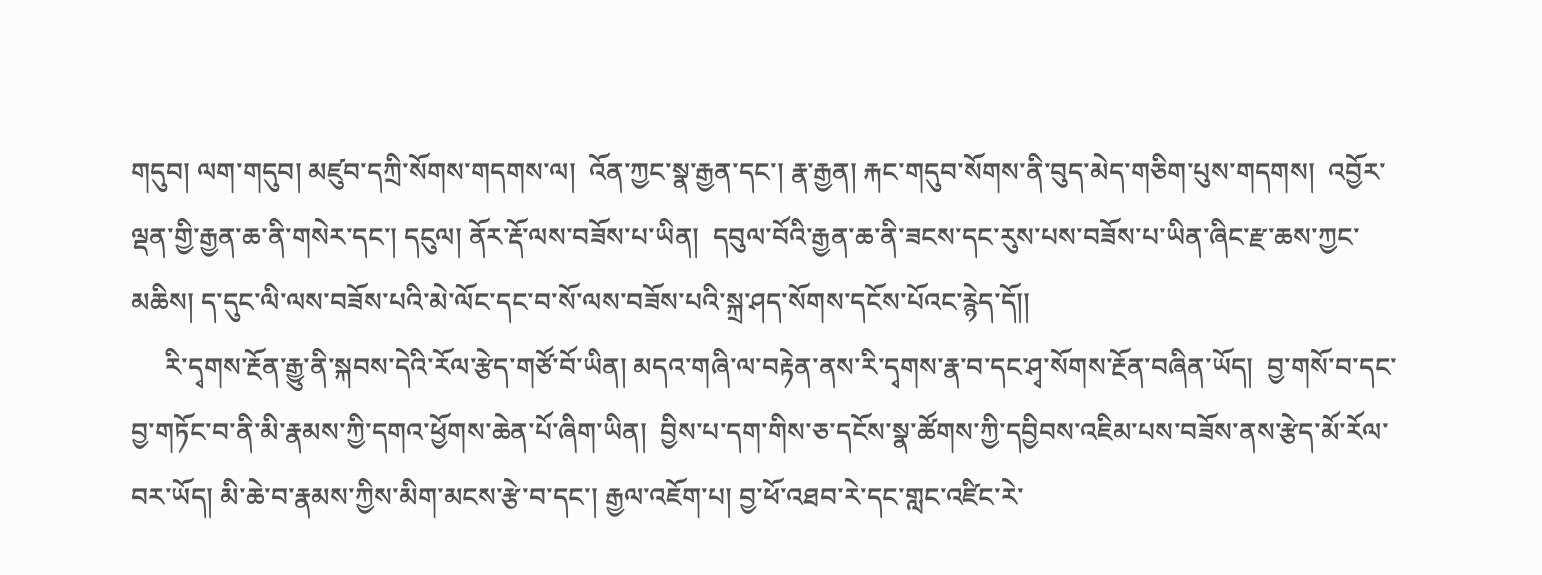གདུབ། ལག་གདུབ། མཛུབ་དཀྲི་སོགས་གདགས་ལ།  འོན་ཀྱང་སྣ་རྒྱན་དང་། རྣ་རྒྱན། རྐང་གདུབ་སོགས་ནི་བུད་མེད་གཅིག་པུས་གདགས།  འབྱོར་ལྡན་གྱི་རྒྱན་ཆ་ནི་གསེར་དང་། དངུལ། ནོར་རྡོ་ལས་བཟོས་པ་ཡིན།  དབུལ་བོའི་རྒྱན་ཆ་ནི་ཟངས་དང་རུས་པས་བཟོས་པ་ཡིན་ཞིང་རྫ་ཆས་ཀྱང་མཆིས། ད་དུང་ལི་ལས་བཟོས་པའི་མེ་ལོང་དང་བ་སོ་ལས་བཟོས་པའི་སྐྲ་ཤད་སོགས་དངོས་པོའང་རྙེད་དོ།།
     རི་དྭགས་རྔོན་རྒྱུ་ནི་སྐབས་དེའི་རོལ་རྩེད་གཙོ་བོ་ཡིན། མདའ་གཞི་ལ་བརྟེན་ནས་རི་དྭགས་རྣ་བ་དང་ཤྭ་སོགས་རྔོན་བཞིན་ཡོད།  བྱ་གསོ་བ་དང་བྱ་གཏོང་བ་ནི་མི་རྣམས་ཀྱི་དགའ་ཕྱོགས་ཆེན་པོ་ཞིག་ཡིན།  བྱིས་པ་དག་གིས་ཅ་དངོས་སྣ་ཚོགས་ཀྱི་དབྱིབས་འཇིམ་པས་བཟོས་ནས་རྩེད་མོ་རོལ་བར་ཡོད། མི་ཆེ་བ་རྣམས་ཀྱིས་མིག་མངས་རྩེ་བ་དང་། རྒྱལ་འཇོག་པ། བྱ་ཕོ་འཐབ་རེ་དང་གླང་འཛིང་རེ་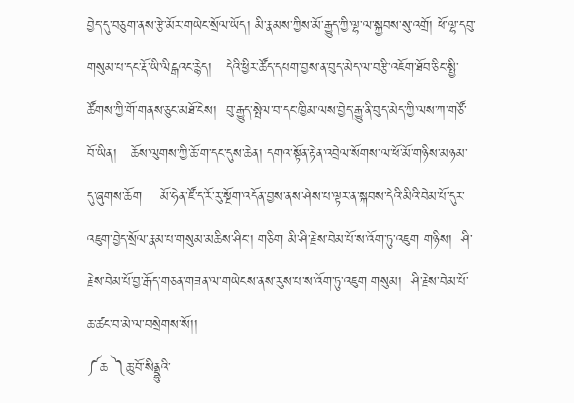བྱེད་དུ་བཅུག་ནས་རྩེ་མོར་གཡེང་སྲོལ་ཡོད། མི་རྣམས་ཀྱིས་མོ་རྒྱུད་ཀྱི་ལྷ་ལ་སྐྱབས་སུ་འགྲོ། ཕོ་ལྷ་དབུ་གསུམ་པ་དང་རྡོ་ཡི་ལིངྒའང་རྙེད།   དེའི་ཕྱིར་ཚོད་དཔག་བྱས་ན་བུད་མེད་ལ་བརྩི་འཇོག་ཐོབ་ཅིང་སྤྱི་ཚོགས་ཀྱི་གོ་གནས་ཅུང་མཐོ་ངེས།  བུ་རྒྱུད་སྤེལ་བ་དང་ཁྱིམ་ལས་བྱེད་རྒྱུ་ནི་བུད་མེད་ཀྱི་ལས་ཀ་གཙོ་བོ་ཡིན།   ཆོས་ལུགས་ཀྱི་ཆོ་ག་དང་དུས་ཆེན། དགའ་སྟོན་རྟེན་འབྲེལ་སོགས་ལ་ཕོ་མོ་གཉིས་མཉམ་དུ་ཞུགས་ཆོག    མོ་ཧེན་ཛོ་ད་རོ་རུ་སྔོག་འདོན་བྱས་ནས་ཤེས་པ་ལྟར་ན་སྐབས་དེའི་མིའི་བེམ་པོ་དུར་འཇུག་བྱེད་སྲོལ་རྣམ་པ་གསུམ་མཆིས་ཤིང་། གཅིག མི་ཤི་རྗེས་བེམ་པོ་ས་འོག་ཏུ་འཇུག གཉིས།  ཤི་རྗེས་བེམ་པོ་བྱ་རྒོད་གཅན་གཟན་ལ་གཡེངས་ནས་རུས་པ་ས་འོག་ཏུ་འཇུག གསུམ།  ཤི་རྗེས་བེམ་པོ་ཆ་ཚང་བ་མེ་ལ་བསྲེགས་སོ།།
༼ཆ ༽ཆུ་བོ་སིནྡྷུའི་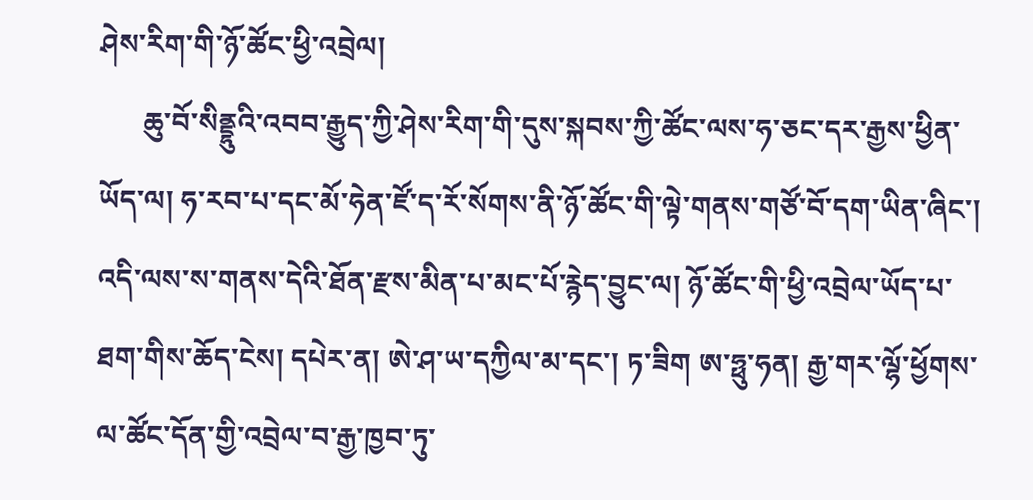ཤེས་རིག་གི་ཉོ་ཚོང་ཕྱི་འབྲེལ།
      ཆུ་བོ་སིནྡྷུའི་འབབ་རྒྱུད་ཀྱི་ཤེས་རིག་གི་དུས་སྐབས་ཀྱི་ཚོང་ལས་ཧ་ཅང་དར་རྒྱས་ཕྱིན་ཡོད་ལ། ཧ་རབ་པ་དང་མོ་ཧེན་ཛོ་ད་རོ་སོགས་ནི་ཉོ་ཚོང་གི་ལྟེ་གནས་གཙོ་བོ་དག་ཡིན་ཞིང་། འདི་ལས་ས་གནས་དེའི་ཐོན་རྫས་མིན་པ་མང་པོ་རྙེད་བྱུང་ལ། ཉོ་ཚོང་གི་ཕྱི་འབྲེལ་ཡོད་པ་ཐག་གིས་ཆོད་ངེས། དཔེར་ན། ཨེ་ཤ་ཡ་དཀྱིལ་མ་དང་། ཏ་ཟིག ཨ་ཧྥུ་ཧན། རྒྱ་གར་ལྷོ་ཕྱོགས་ལ་ཚོང་དོན་གྱི་འབྲེལ་བ་རྒྱ་ཁྱབ་ཏུ་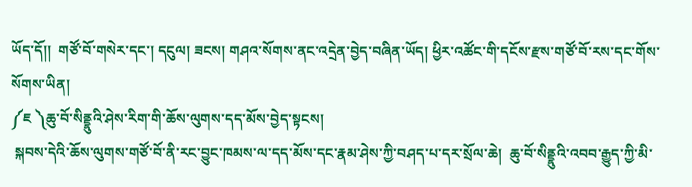ཡོད་དོ།།  གཙོ་བོ་གསེར་དང་། དངུལ། ཟངས། གཤའ་སོགས་ནང་འདྲེན་བྱེད་བཞིན་ཡོད། ཕྱིར་འཚོང་གི་དངོས་རྫས་གཙོ་བོ་རས་དང་གོས་སོགས་ཡིན།
༼ཇ ༽ཆུ་བོ་སིནྡྷུའི་ཤེས་རིག་གི་ཆོས་ལུགས་དད་མོས་བྱེད་སྟངས།
 སྐབས་དེའི་ཆོས་ལུགས་གཙོ་བོ་ནི་རང་བྱུང་ཁམས་ལ་དད་མོས་དང་རྣམ་ཤེས་ཀྱི་བཤད་པ་དར་སྲོལ་ཆེ།  ཆུ་བོ་སིནྡྷུའི་འབབ་རྒྱུད་ཀྱི་མི་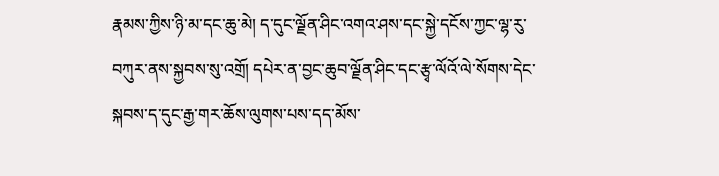རྣམས་ཀྱིས་ཉི་མ་དང་ཆུ་མེ། ད་དུང་ལྗོན་ཤིང་འགའ་ཤས་དང་སྐྱེ་དངོས་ཀྱང་ལྷ་རུ་བཀུར་ནས་སྐྱབས་སུ་འགྲོ། དཔེར་ན་བྱང་ཆུབ་ལྗོན་ཤིང་དང་རྩྭ་ལོའོ་ལེ་སོགས་དེང་སྐབས་ད་དུང་རྒྱ་གར་ཆོས་ལུགས་པས་དད་མོས་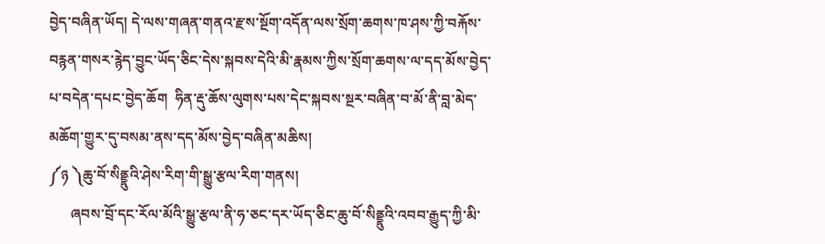བྱེད་བཞིན་ཡོད། དེ་ལས་གཞན་གནའ་རྫས་སྔོག་འདོན་ལས་སྲོག་ཆགས་ཁ་ཤས་ཀྱི་བརྐོས་བརྙན་གསར་རྙེད་བྱུང་ཡོད་ཅིང་དེས་སྐབས་དེའི་མི་རྣམས་ཀྱིས་སྲོག་ཆགས་ལ་དད་མོས་བྱེད་པ་བདེན་དཔང་བྱེད་ཆོག  ཧིན་རྡུ་ཆོས་ལུགས་པས་དེང་སྐབས་སྔར་བཞིན་བ་མོ་ནི་བླ་མེད་མཆོག་གྱུར་དུ་བསམ་ནས་དད་མོས་བྱེད་བཞིན་མཆིས།
༼ཉ ༽ཆུ་བོ་སིནྡྷུའི་ཤེས་རིག་གི་སྒྱུ་རྩལ་རིག་གནས།
      ཞབས་བྲོ་དང་རོལ་མོའི་སྒྱུ་རྩལ་ནི་ཧ་ཅང་དར་ཡོད་ཅིང་ཆུ་བོ་སིནྡྷུའི་འབབ་རྒྱུད་ཀྱི་མི་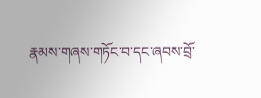རྣམས་གཞས་གཏོང་བ་དང་ཞབས་བྲོ་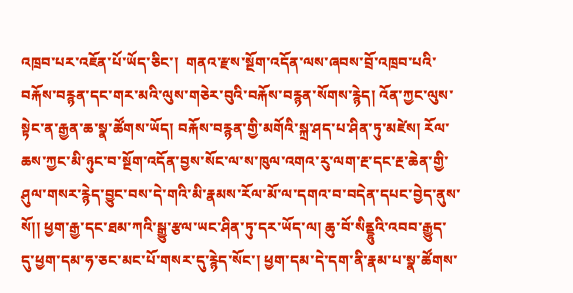འཁྲབ་པར་འཇོན་པོ་ཡོད་ཅིང་།  གནའ་རྫས་སྔོག་འདོན་ལས་ཞབས་བྲོ་འཁྲབ་པའི་བརྐོས་བརྙན་དང་གར་མའི་ལུས་གཅེར་བུའི་བརྐོས་བརྙན་སོགས་རྙེད། འོན་ཀྱང་ལུས་སྟེང་ན་རྒྱན་ཆ་སྣ་ཚོགས་ཡོད། བརྐོས་བརྙན་གྱི་མགོའི་སྐྲ་ཤད་པ་ཤིན་ཏུ་མཛེས། རོལ་ཆས་ཀྱང་མི་ཉུང་བ་སྔོག་འདོན་བྱས་སོང་ལ་ས་ཁུལ་འགའ་རུ་ལག་རྔ་དང་རྔ་ཆེན་གྱི་ཤུལ་གསར་རྙེད་བྱུང་བས་དེ་གའི་མི་རྣམས་རོལ་མོ་ལ་དགའ་བ་བདེན་དཔང་བྱེད་ནུས་སོ།། ཕྱག་རྒྱ་དང་ཐམ་ཀའི་སྒྱུ་རྩལ་ཡང་ཤིན་ཏུ་དར་ཡོད་ལ། ཆུ་བོ་སིནྡྷུའི་འབབ་རྒྱུད་དུ་ཕྱག་དམ་ཧ་ཅང་མང་པོ་གསར་དུ་རྙེད་སོང་། ཕྱག་དམ་དེ་དག་ནི་རྣམ་པ་སྣ་ཚོགས་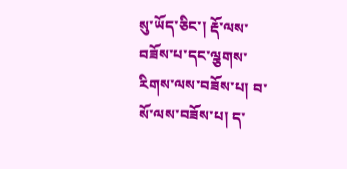སུ་ཡོད་ཅིང་། རྡོ་ལས་བཟོས་པ་དང་ལྕགས་རིགས་ལས་བཟོས་པ། བ་སོ་ལས་བཟོས་པ། ད་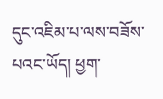དུང་འཇིམ་པ་ལས་བཟོས་པའང་ཡོད། ཕྱག་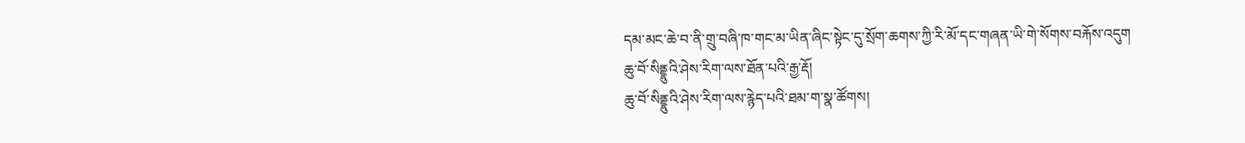དམ་མང་ཆེ་བ་ནི་གྲུ་བཞི་ཁ་གང་མ་ཡིན་ཞིང་སྟེང་དུ་སྲོག་ཆགས་ཀྱི་རི་མོ་དང་གཞན་ཡི་གེ་སོགས་བརྐོས་འདུག
ཆུ་བོ་སིནྡྷུའི་ཤེས་རིག་ལས་ཐོན་པའི་རྒྱ་རྡོ།
ཆུ་བོ་སིནྡྷུའི་ཤེས་རིག་ལས་རྙེད་པའི་ཐམ་ག་སྣ་ཚོགས།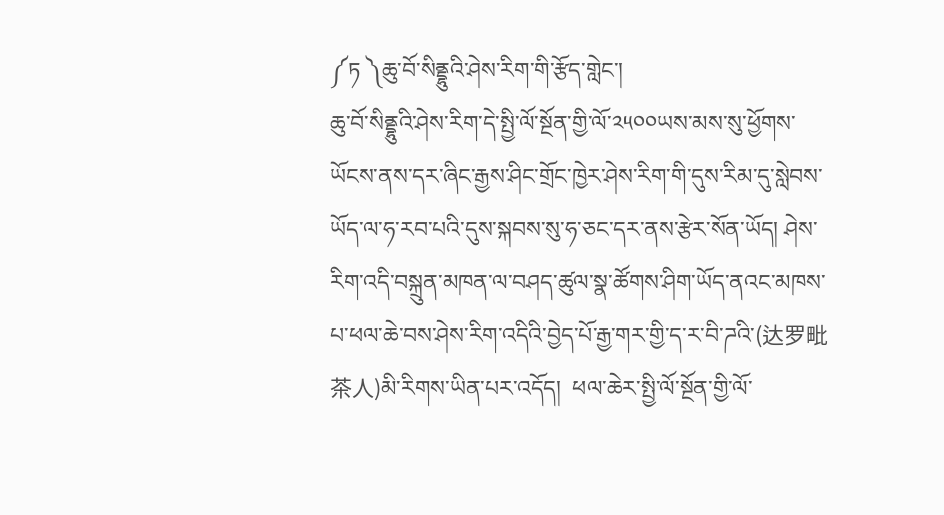༼ཏ ༽ཆུ་བོ་སིནྡྷུའི་ཤེས་རིག་གི་རྩོད་གླེང་།
ཆུ་བོ་སིནྡྷུའི་ཤེས་རིག་དེ་སྤྱི་ལོ་སྔོན་གྱི་ལོ་༢༥༠༠ཡས་མས་སུ་ཕྱོགས་ཡོངས་ནས་དར་ཞིང་རྒྱས་ཤིང་གྲོང་ཁྱེར་ཤེས་རིག་གི་དུས་རིམ་དུ་སླེབས་ཡོད་ལ་ཧ་རབ་པའི་དུས་སྐབས་སུ་ཧ་ཅང་དར་ནས་རྩེར་སོན་ཡོད། ཤེས་རིག་འདི་བསྐྲུན་མཁན་ལ་བཤད་ཚུལ་སྣ་ཚོགས་ཤིག་ཡོད་ནའང་མཁས་པ་ཕལ་ཆེ་བས་ཤེས་རིག་འདིའི་བྱེད་པོ་རྒྱ་གར་གྱི་ད་ར་བི་ཌའི་(达罗毗茶人)མི་རིགས་ཡིན་པར་འདོད།  ཕལ་ཆེར་སྤྱི་ལོ་སྔོན་གྱི་ལོ་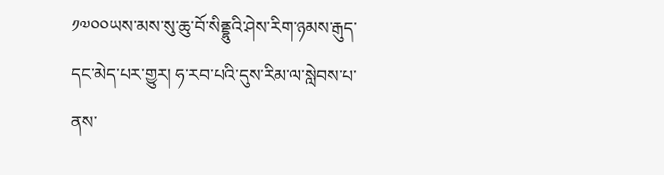༡༧༠༠ཡས་མས་སུ་ཆུ་བོ་སིནྡྷུའི་ཤེས་རིག་ཉམས་རྒུད་དང་མེད་པར་གྱུར། ཧ་རབ་པའི་དུས་རིམ་ལ་སླེབས་པ་ནས་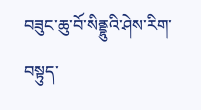བཟུང་ཆུ་བོ་སིནྡྷུའི་ཤེས་རིག་བསྟུད་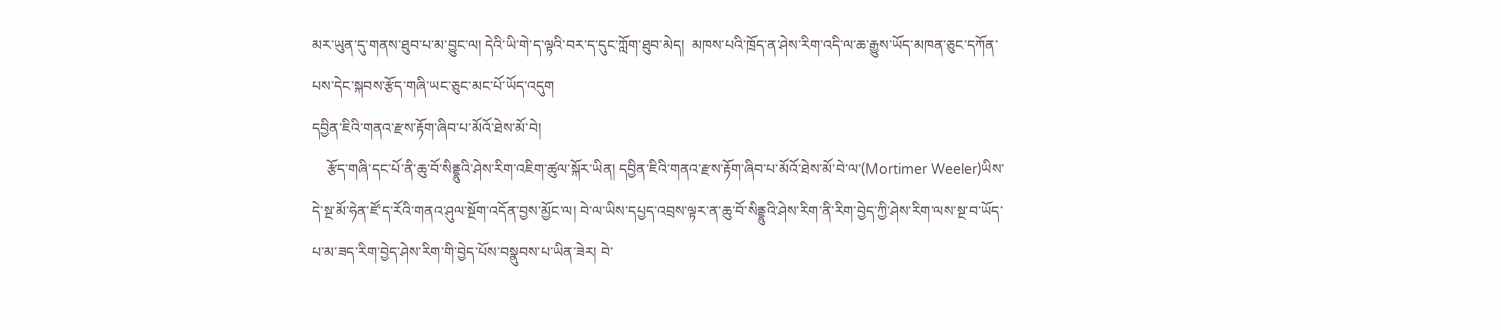མར་ཡུན་དུ་གནས་ཐུབ་པ་མ་བྱུང་ལ། དེའི་ཡི་གེ་ད་ལྟའི་བར་ད་དུང་ཀློག་ཐུབ་མེད།  མཁས་པའི་ཁྲོད་ན་ཤེས་རིག་འདི་ལ་ཆ་རྒྱུས་ཡོད་མཁན་ཅུང་དཀོན་པས་དེང་སྐབས་རྩོད་གཞི་ཡང་ཅུང་མང་པོ་ཡོད་འདུག
དབྱིན་ཇིའི་གནའ་རྫས་རྟོག་ཞིབ་པ་མོའོ་ཐེས་མོ་བེ།
    རྩོད་གཞི་དང་པོ་ནི་ཆུ་བོ་སིནྡྷུའི་ཤེས་རིག་འཇིག་ཚུལ་སྐོར་ཡིན། དབྱིན་ཇིའི་གནའ་རྫས་རྟོག་ཞིབ་པ་མོའོ་ཐེས་མོ་བེ་ལ་(Mortimer Weeler)ཡིས་དེ་སྔ་མོ་ཧེན་ཛོ་ད་རོའི་གནའ་ཤུལ་སྔོག་འདོན་བྱས་མྱོང་ལ། བེ་ལ་ཡིས་དཔྱད་འབྲས་ལྟར་ན་ཆུ་བོ་སིནྡྷུའི་ཤེས་རིག་ནི་རིག་བྱེད་ཀྱི་ཤེས་རིག་ལས་སྔ་བ་ཡོད་པ་མ་ཟད་རིག་བྱེད་ཤེས་རིག་གི་བྱེད་པོས་བསྣུབས་པ་ཡིན་ཟེར། བེ་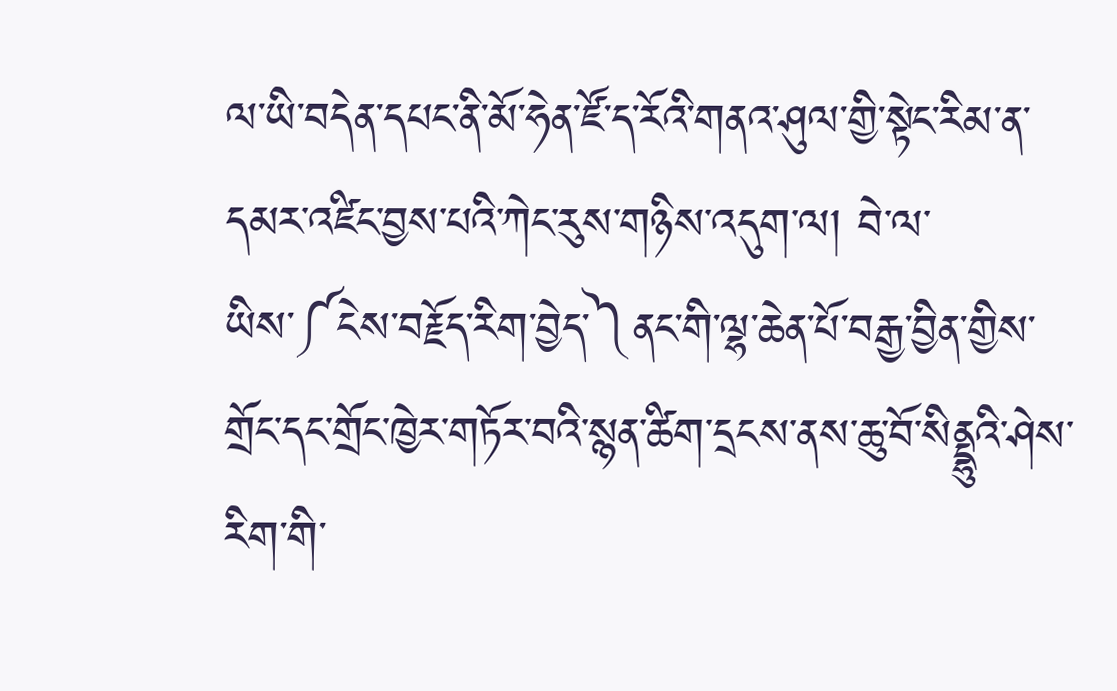ལ་ཡི་བདེན་དཔང་ནི་མོ་ཧེན་ཛོ་ད་རོའི་གནའ་ཤུལ་གྱི་སྟེང་རིམ་ན་དམར་འཛིང་བྱས་པའི་ཀེང་རུས་གཉིས་འདུག་ལ། བེ་ལ་ཡིས་༼ངེས་བརྗོད་རིག་བྱེད་༽ནང་གི་ལྷ་ཆེན་པོ་བརྒྱ་བྱིན་གྱིས་གྲོང་དང་གྲོང་ཁྱེར་གཏོར་བའི་སྙན་ཚིག་དྲངས་ནས་ཆུ་བོ་སིནྡྷུའི་ཤེས་རིག་གི་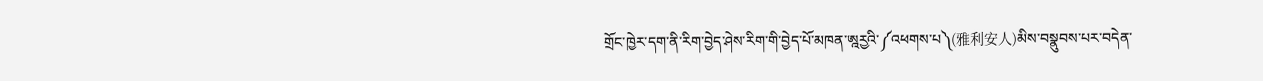གྲོང་ཁྱེར་དག་ནི་རིག་བྱེད་ཤེས་རིག་གི་བྱེད་པོ་མཁན་ཨྰརྱའི་༼འཕགས་པ༽(雅利安人)མིས་བསྣུབས་པར་བདེན་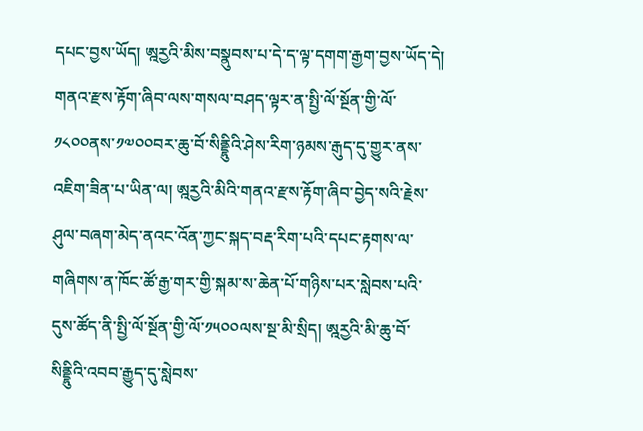དཔང་བྱས་ཡོད། ཨྰརྱའི་མིས་བསྣུབས་པ་དེ་ད་ལྟ་དགག་རྒྱག་བྱས་ཡོད་དེ། གནའ་རྫས་རྟོག་ཞིབ་ལས་གསལ་བཤད་ལྟར་ན་སྤྱི་ལོ་སྔོན་གྱི་ལོ་༡༨༠༠ནས་༡༧༠༠བར་ཆུ་བོ་སིནྡྷིུའི་ཤེས་རིག་ཉམས་རྒུད་དུ་གྱུར་ནས་འཇིག་ཟིན་པ་ཡིན་ལ། ཨྰརྱའི་མིའི་གནའ་རྫས་རྟོག་ཞིབ་བྱེད་སའི་རྗེས་ཤུལ་བཞག་མེད་ནའང་འོན་ཀྱང་སྐད་བརྡ་རིག་པའི་དཔང་རྟགས་ལ་གཞིགས་ན་ཁོང་ཚོ་རྒྱ་གར་གྱི་སྐམ་ས་ཆེན་པོ་གཉིས་པར་སླེབས་པའི་དུས་ཚོད་ནི་སྤྱི་ལོ་སྔོན་གྱི་ལོ་༡༥༠༠ལས་སྔ་མི་སྲིད། ཨྰརྱའི་མི་ཆུ་བོ་སིནྡྷིུའི་འབབ་རྒྱུད་དུ་སླེབས་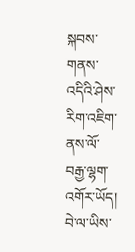སྐབས་གནས་འདིའི་ཤེས་རིག་འཇིག་ནས་ལོ་བརྒྱ་ལྷག་འགོར་ཡོད། བེ་ལ་ཡིས་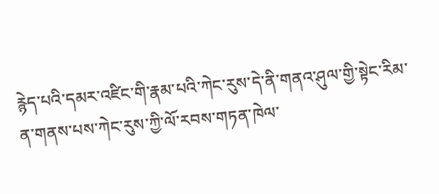རྙེད་པའི་དམར་འཛིང་གི་རྣམ་པའི་ཀེང་རུས་དེ་ནི་གནའ་ཤུལ་གྱི་སྟེང་རིམ་ན་གནས་པས་ཀེང་རུས་ཀྱི་ལོ་རབས་གཏན་ཁེལ་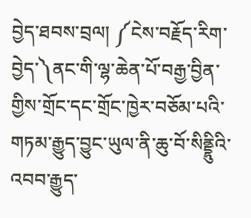བྱེད་ཐབས་བྲལ། ༼ངེས་བརྗོད་རིག་བྱེད་༽ནང་གི་ལྷ་ཆེན་པོ་བརྒྱ་བྱིན་གྱིས་གྲོང་དང་གྲོང་ཁྱེར་བཅོམ་པའི་གཏམ་རྒྱུད་བྱུང་ཡུལ་ནི་ཆུ་བོ་སིནྡྷིུའི་འབབ་རྒྱུད་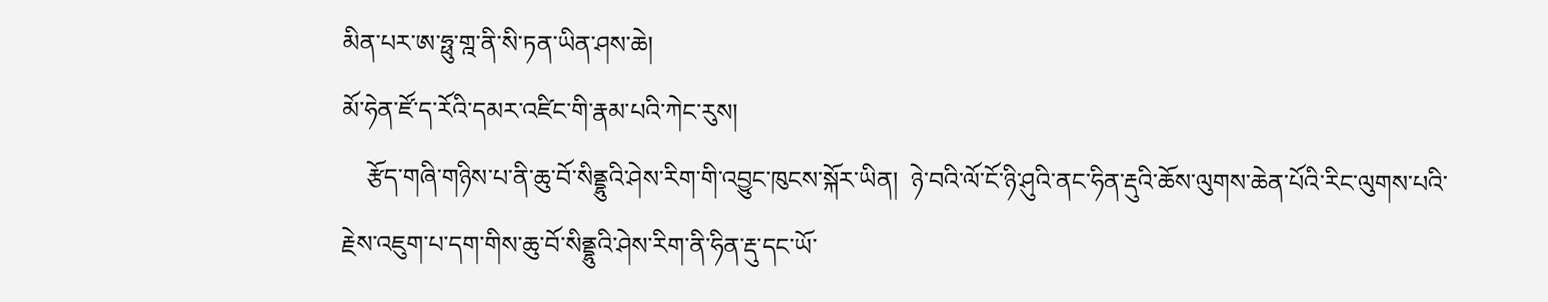མིན་པར་ཨ་ཧྥུ་གྰ་ནི་སི་ཏན་ཡིན་ཤས་ཆེ།
མོ་ཧེན་ཛོ་ད་རོའི་དམར་འཛིང་གི་རྣམ་པའི་ཀེང་རུས།
    རྩོད་གཞི་གཉིས་པ་ནི་ཆུ་བོ་སིནྡྷུའི་ཤེས་རིག་གི་འབྱུང་ཁུངས་སྐོར་ཡིན།  ཉེ་བའི་ལོ་ངོ་ཉི་ཤུའི་ནང་ཧིན་རྡུའི་ཆོས་ལུགས་ཆེན་པོའི་རིང་ལུགས་པའི་རྗེས་འཇུག་པ་དག་གིས་ཆུ་བོ་སིནྡྷུའི་ཤེས་རིག་ནི་ཧིན་རྡུ་དང་ཡོ་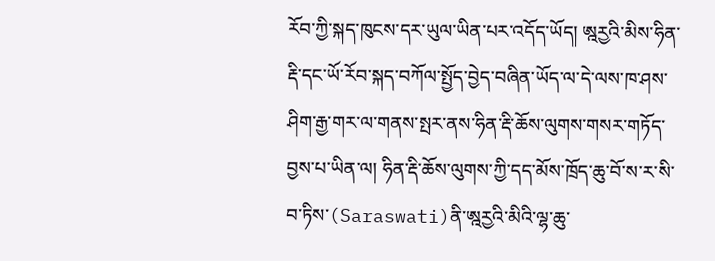རོབ་ཀྱི་སྐད་ཁུངས་དར་ཡུལ་ཡིན་པར་འདོད་ཡོད། ཨྰརྱའི་མིས་ཧིན་རྡི་དང་ཡོ་རོབ་སྐད་བཀོལ་སྤྱོད་བྱེད་བཞིན་ཡོད་ལ་དེ་ལས་ཁ་ཤས་ཤིག་རྒྱ་གར་ལ་གནས་སྤར་ནས་ཧིན་རྡི་ཆོས་ལུགས་གསར་གཏོད་བྱས་པ་ཡིན་ལ། ཧིན་རྡི་ཆོས་ལུགས་ཀྱི་དད་མོས་ཁྲོད་ཆུ་བོ་ས་ར་སི་བ་ཏིས་(Saraswati)ནི་ཨྰརྱའི་མིའི་ལྷ་ཆུ་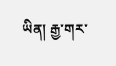ཡིན། རྒྱ་གར་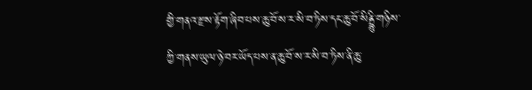གྱི་གནའ་རྫས་རྟོག་ཞིབ་པས་ཆུ་བོ་ས་ར་སི་བ་ཏིས་དང་ཆུ་བོ་སིནྡྷིུ་གཉིས་ཀྱི་གནས་ཡུལ་ཉེ་བར་ཡོད་པས་ན་ཆུ་བོ་ས་ར་སི་བ་ཏིས་ནི་ཆུ་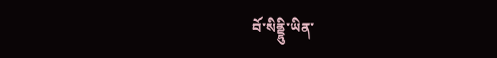བོ་སིནྡྷིུ་ཡིན་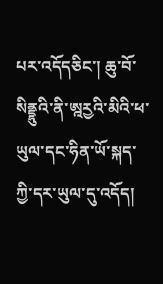པར་འདོདཅིང་། ཆུ་བོ་སིནྡྷུའི་ནི་ཨྰརྱའི་མིའི་ཕ་ཡུལ་དང་ཧིན་ཡོ་སྐད་ཀྱི་དར་ཡུལ་དུ་འདོད།